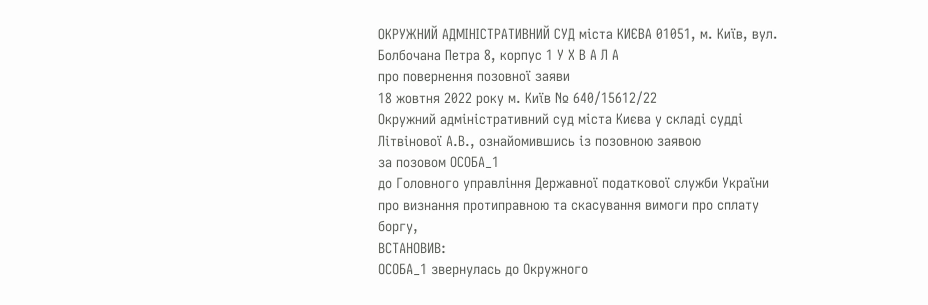ОКРУЖНИЙ АДМІНІСТРАТИВНИЙ СУД міста КИЄВА 01051, м. Київ, вул. Болбочана Петра 8, корпус 1 У Х В А Л А
про повернення позовної заяви
18 жовтня 2022 року м. Київ № 640/15612/22
Окружний адміністративний суд міста Києва у складі судді Літвінової А.В., ознайомившись із позовною заявою
за позовом ОСОБА_1
до Головного управління Державної податкової служби України
про визнання протиправною та скасування вимоги про сплату боргу,
ВСТАНОВИВ:
ОСОБА_1 звернулась до Окружного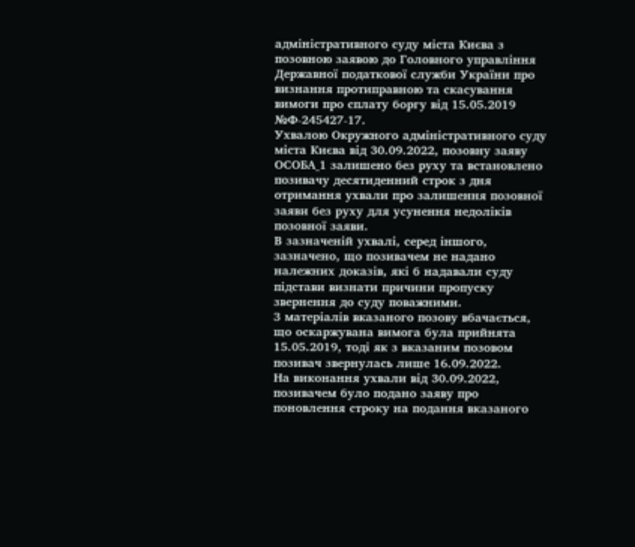адміністративного суду міста Києва з позовною заявою до Головного управління Державної податкової служби України про визнання протиправною та скасування вимоги про сплату боргу від 15.05.2019 №Ф-245427-17.
Ухвалою Окружного адміністративного суду міста Києва від 30.09.2022, позовну заяву ОСОБА_1 залишено без руху та встановлено позивачу десятиденний строк з дня отримання ухвали про залишення позовної заяви без руху для усунення недоліків позовної заяви.
В зазначеній ухвалі, серед іншого, зазначено, що позивачем не надано належних доказів, які б надавали суду підстави визнати причини пропуску звернення до суду поважними.
З матеріалів вказаного позову вбачається, що оскаржувана вимога була прийнята 15.05.2019, тоді як з вказаним позовом позивач звернулась лише 16.09.2022.
На виконання ухвали від 30.09.2022, позивачем було подано заяву про поновлення строку на подання вказаного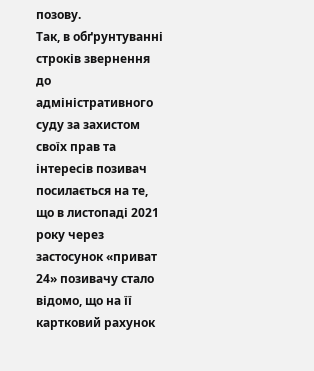позову.
Так, в обґрунтуванні строків звернення до адміністративного суду за захистом своїх прав та інтересів позивач посилається на те, що в листопаді 2021 року через застосунок «приват 24» позивачу стало відомо, що на її картковий рахунок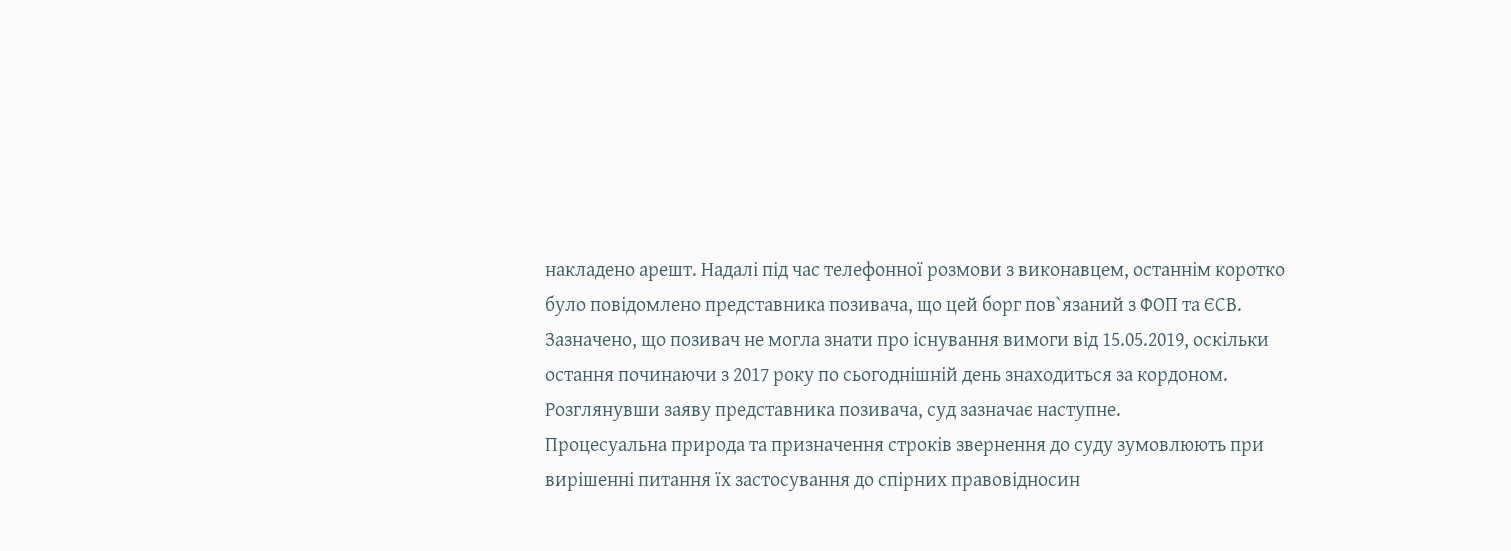накладено арешт. Надалі під час телефонної розмови з виконавцем, останнім коротко було повідомлено представника позивача, що цей борг пов`язаний з ФОП та ЄСВ.
Зазначено, що позивач не могла знати про існування вимоги від 15.05.2019, оскільки остання починаючи з 2017 року по сьогоднішній день знаходиться за кордоном.
Розглянувши заяву представника позивача, суд зазначає наступне.
Процесуальна природа та призначення строків звернення до суду зумовлюють при вирішенні питання їх застосування до спірних правовідносин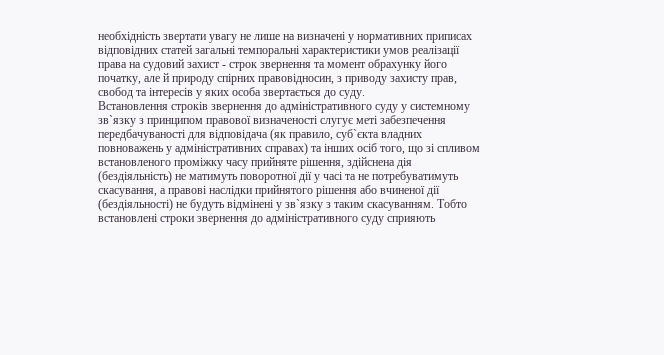необхідність звертати увагу не лише на визначені у нормативних приписах відповідних статей загальні темпоральні характеристики умов реалізації права на судовий захист - строк звернення та момент обрахунку його початку, але й природу спірних правовідносин, з приводу захисту прав, свобод та інтересів у яких особа звертається до суду.
Встановлення строків звернення до адміністративного суду у системному зв`язку з принципом правової визначеності слугує меті забезпечення передбачуваності для відповідача (як правило, суб`єкта владних повноважень у адміністративних справах) та інших осіб того, що зі спливом встановленого проміжку часу прийняте рішення, здійснена дія (бездіяльність) не матимуть поворотної дії у часі та не потребуватимуть скасування, а правові наслідки прийнятого рішення або вчиненої дії (бездіяльності) не будуть відмінені у зв`язку з таким скасуванням. Тобто встановлені строки звернення до адміністративного суду сприяють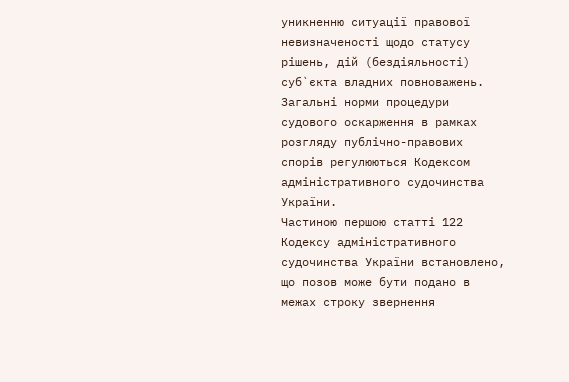уникненню ситуації правової невизначеності щодо статусу рішень, дій (бездіяльності) суб`єкта владних повноважень.
Загальні норми процедури судового оскарження в рамках розгляду публічно-правових спорів регулюються Кодексом адміністративного судочинства України.
Частиною першою статті 122 Кодексу адміністративного судочинства України встановлено, що позов може бути подано в межах строку звернення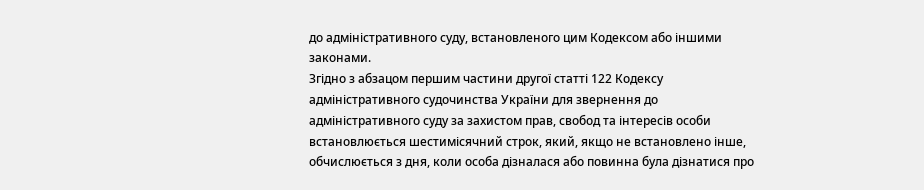до адміністративного суду, встановленого цим Кодексом або іншими законами.
Згідно з абзацом першим частини другої статті 122 Кодексу адміністративного судочинства України для звернення до адміністративного суду за захистом прав, свобод та інтересів особи встановлюється шестимісячний строк, який, якщо не встановлено інше, обчислюється з дня, коли особа дізналася або повинна була дізнатися про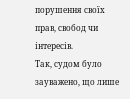порушення своїх прав, свобод чи інтересів.
Так, судом було зауважено, що лише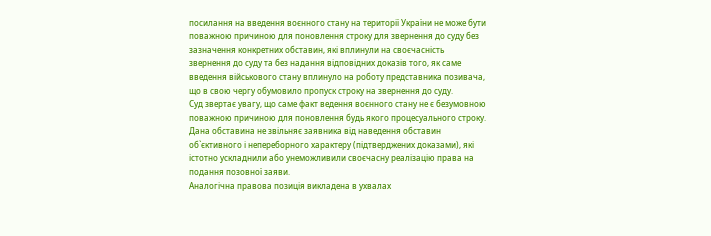посилання на введення воєнного стану на території України не може бути поважною причиною для поновлення строку для звернення до суду без зазначення конкретних обставин, які вплинули на своєчасність звернення до суду та без надання відповідних доказів того, як саме введення військового стану вплинуло на роботу представника позивача, що в свою чергу обумовило пропуск строку на звернення до суду.
Суд звертає увагу, що саме факт ведення воєнного стану не є безумовною поважною причиною для поновлення будь якого процесуального строку. Дана обставина не звільняє заявника від наведення обставин об`єктивного і непереборного характеру (підтверджених доказами), які істотно ускладнили або унеможливили своєчасну реалізацію права на подання позовної заяви.
Аналогічна правова позиція викладена в ухвалах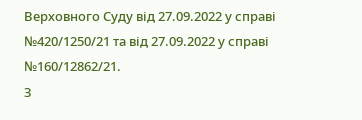Верховного Суду від 27.09.2022 у справі №420/1250/21 та від 27.09.2022 у справі №160/12862/21.
З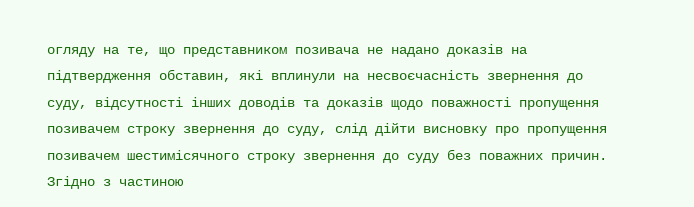огляду на те, що представником позивача не надано доказів на підтвердження обставин, які вплинули на несвоєчасність звернення до суду, відсутності інших доводів та доказів щодо поважності пропущення позивачем строку звернення до суду, слід дійти висновку про пропущення позивачем шестимісячного строку звернення до суду без поважних причин.
Згідно з частиною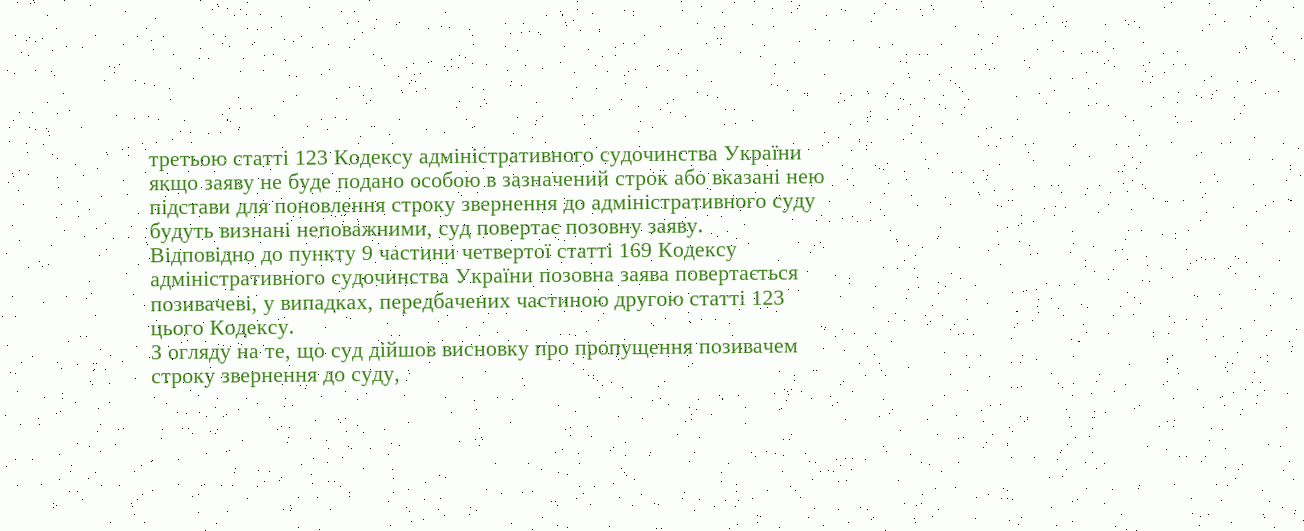третьою статті 123 Кодексу адміністративного судочинства України якщо заяву не буде подано особою в зазначений строк або вказані нею підстави для поновлення строку звернення до адміністративного суду будуть визнані неповажними, суд повертає позовну заяву.
Відповідно до пункту 9 частини четвертої статті 169 Кодексу адміністративного судочинства України позовна заява повертається позивачеві, у випадках, передбачених частиною другою статті 123 цього Кодексу.
З огляду на те, що суд дійшов висновку про пропущення позивачем строку звернення до суду,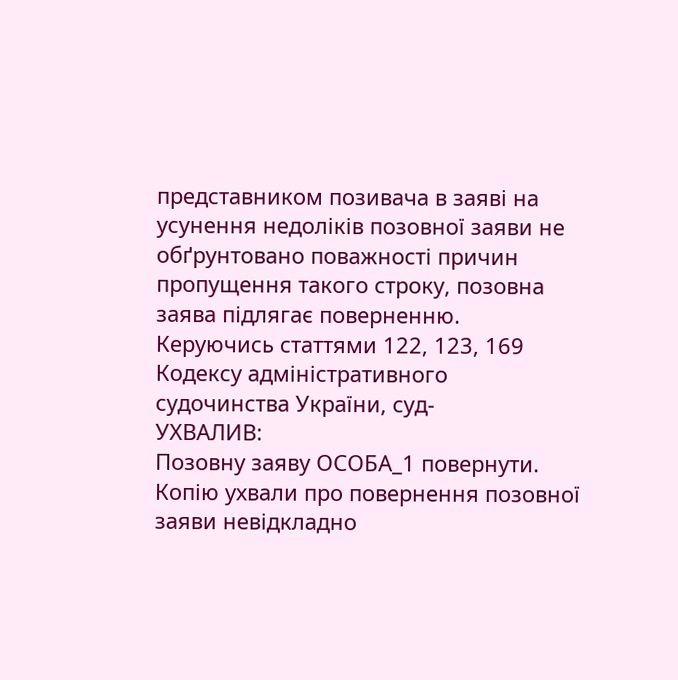представником позивача в заяві на усунення недоліків позовної заяви не обґрунтовано поважності причин пропущення такого строку, позовна заява підлягає поверненню.
Керуючись статтями 122, 123, 169 Кодексу адміністративного судочинства України, суд-
УХВАЛИВ:
Позовну заяву ОСОБА_1 повернути.
Копію ухвали про повернення позовної заяви невідкладно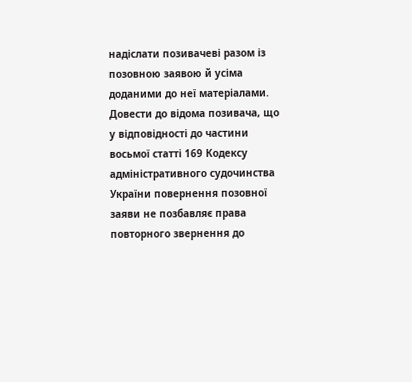надіслати позивачеві разом із позовною заявою й усіма доданими до неї матеріалами.
Довести до відома позивача, що у відповідності до частини восьмої статті 169 Кодексу адміністративного судочинства України повернення позовної заяви не позбавляє права повторного звернення до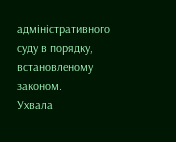адміністративного суду в порядку, встановленому законом.
Ухвала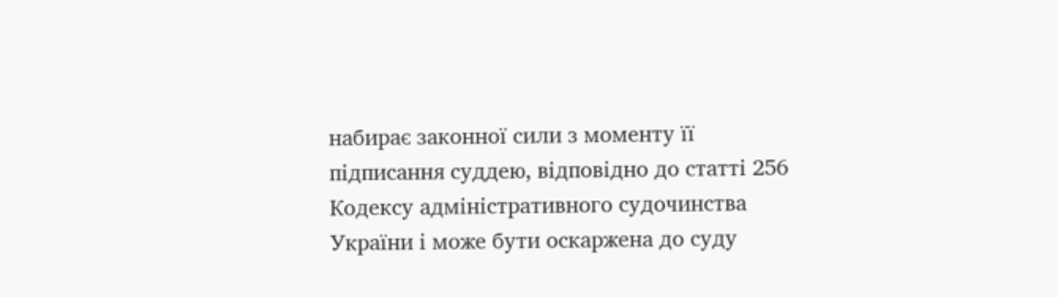набирає законної сили з моменту її підписання суддею, відповідно до статті 256 Кодексу адміністративного судочинства України і може бути оскаржена до суду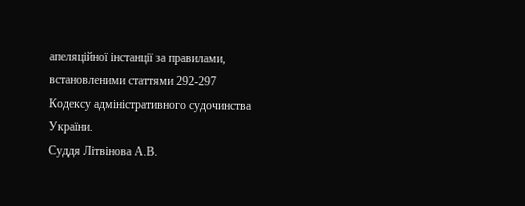апеляційної інстанції за правилами, встановленими статтями 292-297 Кодексу адміністративного судочинства України.
Суддя Літвінова А.В.